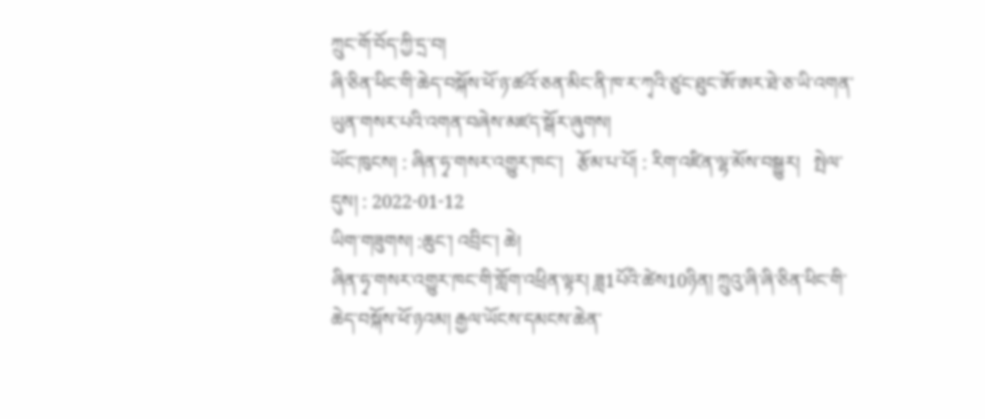ཀྲུང་གོ་བོད་ཀྱི་དྲ་བ།
ཞི་ཅིན་ཕིང་གི་ཆེད་བསྐོས་ཕོ་ཉ་ཚའོ་ཅན་མིང་ནི་ཁ་ར་ཀྭའི་ཙུང་ཐུང་ཨོ་ཨར་ཐེ་ཅ་ཡི་འགན་ཡུན་གསར་པའི་འགན་བཞེས་མཛད་སྒོར་ཞུགས།
ཡོང་ཁུངས། : ཞིན་ཧྭ་གསར་འགྱུར་ཁང་།   རྩོམ་པ་པོ། : རིག་འཛིན་ལྷ་མོས་བསྒྱུར།   སྤེལ་དུས། : 2022-01-12
ཡིག་གཟུགས། :ཆུང་། འབྲིང་། ཆེ།
ཞིན་ཧྭ་གསར་འགྱུར་ཁང་གི་གློག་འཕྲིན་ལྟར། ཟླ1པོའི་ཚེས10ཉིན། ཀྲུའུ་ཞི་ཞི་ཅིན་ཕིང་གི་ཆེད་བསྐོས་ཕོ་ཉའམ། རྒྱལ་ཡོངས་དམངས་ཆེན་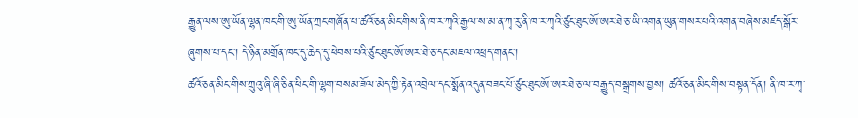རྒྱུན་ལས་ཨུ་ཡོན་ལྷན་ཁང་གི་ཨུ་ཡོན་ཀྲང་གཞོན་པ་ཚའོ་ཅན་མིང་གིས་ནི་ཁ་ར་ཀྭའི་རྒྱལ་ས་མ་ན་ཀྭ་རུ་ནི་ཁ་ར་ཀྭའི་ཙུང་ཐུང་ཨོ་ཨར་ཐེ་ཅ་ཡི་འགན་ཡུན་གསར་པའི་འགན་བཞེས་མཛད་སྒོར་ཞུགས་པ་དང་། དེ་ཉིན་མགྲོན་ཁང་དུ་ཆེད་དུ་ཕེབས་པའི་ཙུང་ཐུང་ཨོ་ཨར་ཐེ་ཅ་དང་མཇལ་འཕྲད་གནང་།
ཚའོ་ཅན་མིང་གིས་ཀྲུའུ་ཞི་ཞི་ཅིན་ཕིང་གི་ལྷག་བསམ་ཟོལ་མེད་ཀྱི་རྟེན་འབྲེལ་དང་སྨོན་འདུན་བཟང་པོ་ཙུང་ཐུང་ཨོ་ཨར་ཐེ་ཅ་ལ་བརྒྱུད་བསྒྲགས་བྱས། ཚའོ་ཅན་མིང་གིས་བསྟན་དོན། ནི་ཁ་ར་ཀྭ་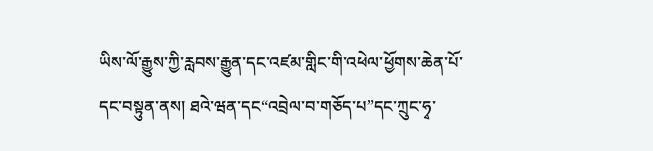ཡིས་ལོ་རྒྱུས་ཀྱི་རླབས་རྒྱུན་དང་འཛམ་གླིང་གི་འཕེལ་ཕྱོགས་ཆེན་པོ་དང་བསྟུན་ནས། ཐའེ་ཝན་དང“འབྲེལ་བ་གཅོད་པ”དང་ཀྲུང་ཧྭ་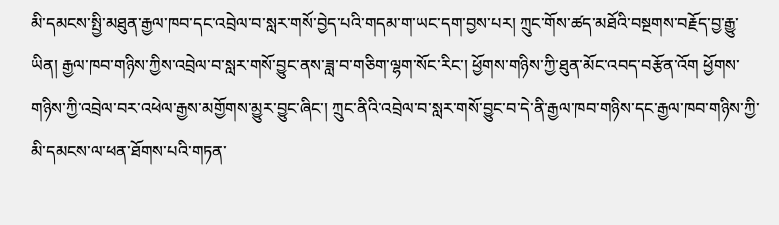མི་དམངས་སྤྱི་མཐུན་རྒྱལ་ཁབ་དང་འབྲེལ་བ་སླར་གསོ་བྱེད་པའི་གདམ་ག་ཡང་དག་བྱས་པར། ཀྲུང་གོས་ཚད་མཐོའི་བསྔགས་བརྗོད་བྱ་རྒྱུ་ཡིན། རྒྱལ་ཁབ་གཉིས་ཀྱིས་འབྲེལ་བ་སླར་གསོ་བྱུང་ནས་ཟླ་བ་གཅིག་ལྷག་སོང་རིང་། ཕྱོགས་གཉིས་ཀྱི་ཐུན་མོང་འབད་བརྩོན་འོག ཕྱོགས་གཉིས་ཀྱི་འབྲེལ་བར་འཕེལ་རྒྱས་མགྱོགས་མྱུར་བྱུང་ཞིང་། ཀྲུང་ནིའི་འབྲེལ་བ་སླར་གསོ་བྱུང་བ་དེ་ནི་རྒྱལ་ཁབ་གཉིས་དང་རྒྱལ་ཁབ་གཉིས་ཀྱི་མི་དམངས་ལ་ཕན་ཐོགས་པའི་གཏན་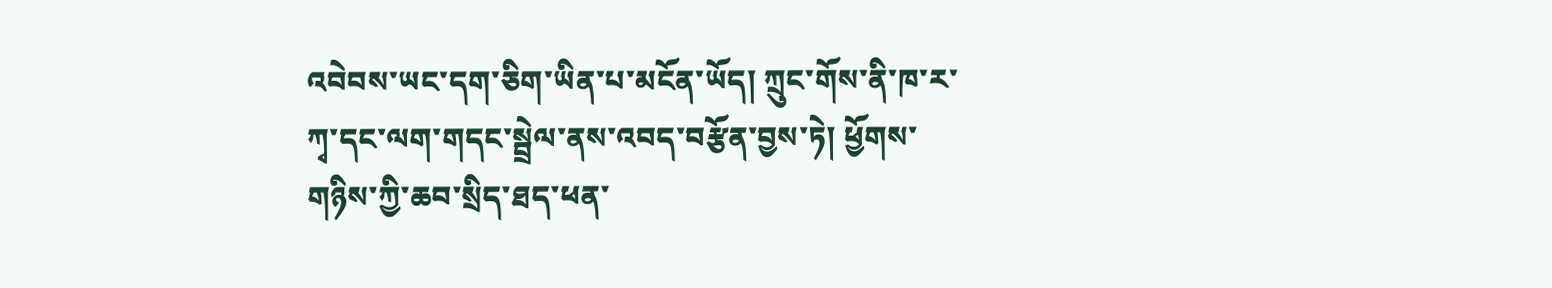འབེབས་ཡང་དག་ཅིག་ཡིན་པ་མངོན་ཡོད། ཀྲུང་གོས་ནི་ཁ་ར་ཀྭ་དང་ལག་གདང་སྦྲེལ་ནས་འབད་བརྩོན་བྱས་ཏེ། ཕྱོགས་གཉིས་ཀྱི་ཆབ་སྲིད་ཐད་ཕན་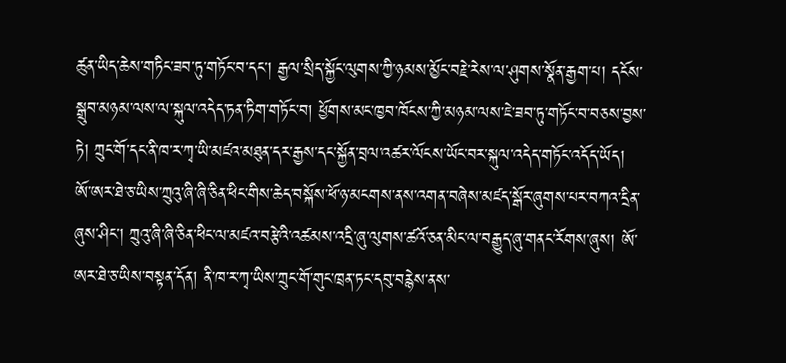ཚུན་ཡིད་ཆེས་གཏིང་ཟབ་ཏུ་གཏོང་བ་དང་། རྒྱལ་སྲིད་སྐྱོང་ལུགས་ཀྱི་ཉམས་མྱོང་བརྗེ་རེས་ལ་ཤུགས་སྣོན་རྒྱག་པ། དངོས་སྒྲུབ་མཉམ་ལས་ལ་སྐུལ་འདེད་ཏན་ཏིག་གཏོང་བ། ཕྱོགས་མང་ཁྱབ་ཁོངས་ཀྱི་མཉམ་ལས་ཇེ་ཟབ་ཏུ་གཏོང་བ་བཅས་བྱས་ཏེ། ཀྲུང་གོ་དང་ནི་ཁ་ར་ཀྭ་ཡི་མཛའ་མཐུན་དར་རྒྱས་དང་སྐྱོན་བྲལ་འཚར་ལོངས་ཡོང་བར་སྐུལ་འདེད་གཏོང་འདོད་ཡོད།
ཨོ་ཨར་ཐེ་ཅ་ཡིས་ཀྲུའུ་ཞི་ཞི་ཅིན་ཕིང་གིས་ཆེད་བསྐོས་ཕོ་ཉ་མངགས་ནས་འགན་བཞེས་མཛད་སྒོར་ཞུགས་པར་བཀའ་དྲིན་ཞུས་ཤིང་། ཀྲུའུ་ཞི་ཞི་ཅིན་ཕིང་ལ་མཛའ་བརྩེའི་འཚམས་འདྲི་ཞུ་ལུགས་ཚའོ་ཅན་མིང་ལ་བརྒྱུད་ཞུ་གནང་རོགས་ཞུས། ཨོ་ཨར་ཐེ་ཅ་ཡིས་བསྟན་དོན། ནི་ཁ་ར་ཀྭ་ཡིས་ཀྲུང་གོ་གུང་ཁྲན་ཏང་དབུ་བརྙེས་ནས་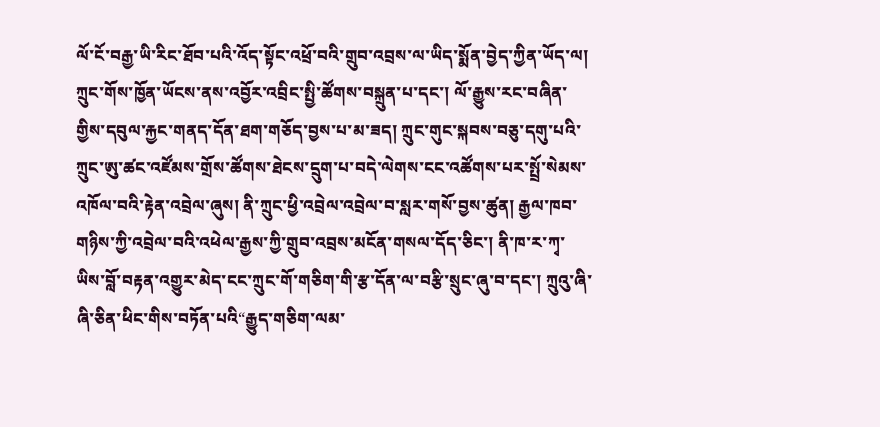ལོ་ངོ་བརྒྱ་ཡི་རིང་ཐོབ་པའི་འོད་སྟོང་འཕྲོ་བའི་གྲུབ་འབྲས་ལ་ཡིད་སྨོན་བྱེད་ཀྱིན་ཡོད་ལ། ཀྲུང་གོས་ཁྱོན་ཡོངས་ནས་འབྱོར་འབྲིང་སྤྱི་ཚོགས་བསྐྲུན་པ་དང་། ལོ་རྒྱུས་རང་བཞིན་གྱིས་དབུལ་རྐྱང་གནད་དོན་ཐག་གཅོད་བྱས་པ་མ་ཟད། ཀྲུང་གུང་སྐབས་བཅུ་དགུ་པའི་ཀྲུང་ཨུ་ཚང་འཛོམས་གྲོས་ཚོགས་ཐེངས་དྲུག་པ་བདེ་ལེགས་ངང་འཚོགས་པར་སྤྲོ་སེམས་འཁོལ་བའི་རྟེན་འབྲེལ་ཞུས། ནི་ཀྲུང་ཕྱི་འབྲེལ་འབྲེལ་བ་སླར་གསོ་བྱས་ཚུན། རྒྱལ་ཁབ་གཉིས་ཀྱི་འབྲེལ་བའི་འཕེལ་རྒྱས་ཀྱི་གྲུབ་འབྲས་མངོན་གསལ་དོད་ཅིང་། ནི་ཁ་ར་ཀྭ་ཡིས་བློ་བརྟན་འགྱུར་མེད་ངང་ཀྲུང་གོ་གཅིག་གི་རྩ་དོན་ལ་བརྩི་སྲུང་ཞུ་བ་དང་། ཀྲུའུ་ཞི་ཞི་ཅིན་ཕིང་གིས་བཏོན་པའི“རྒྱུད་གཅིག་ལམ་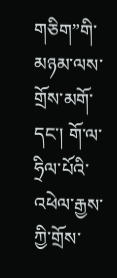གཅིག”གི་མཉམ་ལས་གྲོས་མགོ་དང་། གོ་ལ་ཧྲིལ་པོའི་འཕེལ་རྒྱས་ཀྱི་གྲོས་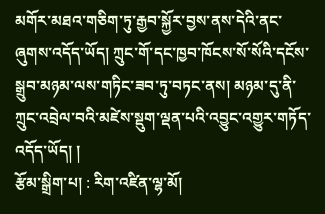མགོར་མཐའ་གཅིག་ཏུ་རྒྱབ་སྐྱོར་བྱས་ནས་དེའི་ནང་ཞུགས་འདོད་ཡོད། ཀྲུང་གོ་དང་ཁྱབ་ཁོངས་སོ་སོའི་དངོས་སྒྲུབ་མཉམ་ལས་གཏིང་ཟབ་ཏུ་བཏང་ནས། མཉམ་དུ་ནི་ཀྲུང་འབྲེལ་བའི་མཛེས་སྡུག་ལྡན་པའི་འབྱུང་འགྱུར་གཏོད་འདོད་ཡོད། །
རྩོམ་སྒྲིག་པ། : རིག་འཛིན་ལྷ་མོ།